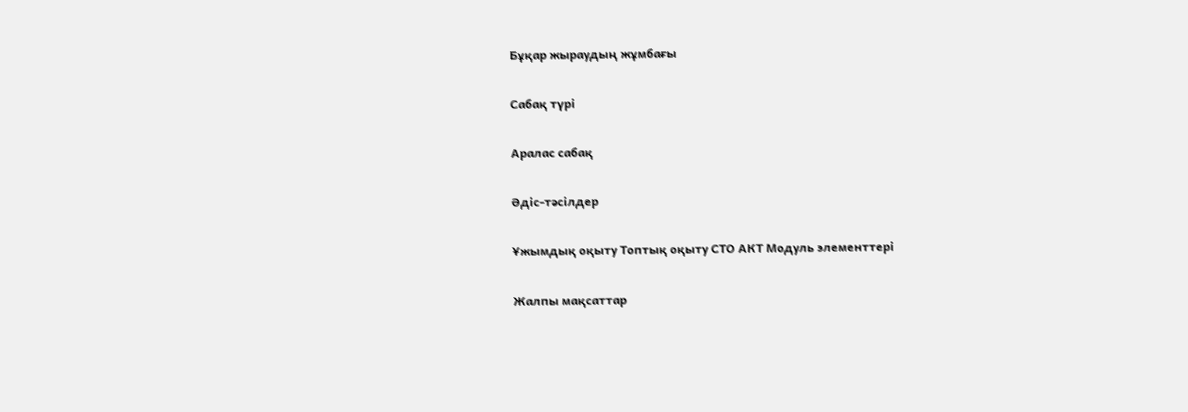Бұқар жыраудың жұмбағы

Сабақ түрі

Аралас сабақ

Әдіс-тәсілдер

Ұжымдық оқыту Топтық оқыту СТО АКТ Модуль элементтері

Жалпы мақсаттар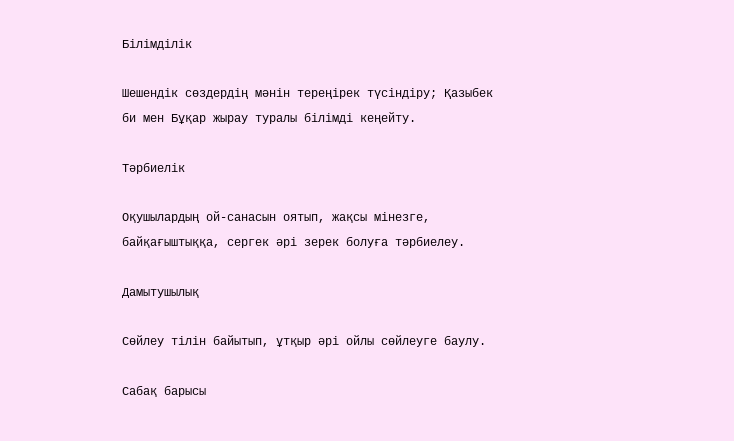Білімділік

Шешендік сөздердің мәнін тереңірек түсіндіру; Қазыбек би мен Бұқар жырау туралы білімді кеңейту.

Тәрбиелік

Оқушылардың ой-санасын оятып, жақсы мінезге, байқағыштыққа, сергек әрі зерек болуға тәрбиелеу.

Дамытушылық

Сөйлеу тілін байытып, ұтқыр әрі ойлы сөйлеуге баулу.

Сабақ барысы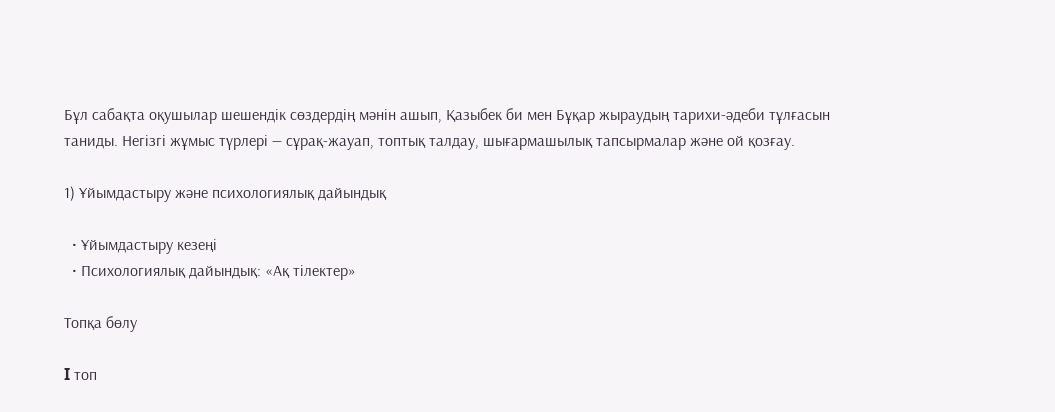Бұл сабақта оқушылар шешендік сөздердің мәнін ашып, Қазыбек би мен Бұқар жыраудың тарихи-әдеби тұлғасын таниды. Негізгі жұмыс түрлері — сұрақ-жауап, топтық талдау, шығармашылық тапсырмалар және ой қозғау.

1) Ұйымдастыру және психологиялық дайындық

  • Ұйымдастыру кезеңі
  • Психологиялық дайындық: «Ақ тілектер»

Топқа бөлу

I топ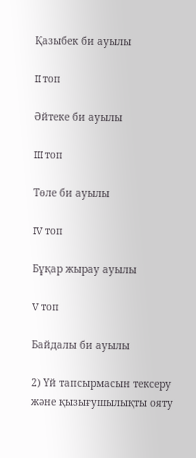Қазыбек би ауылы

II топ

Әйтеке би ауылы

III топ

Төле би ауылы

IV топ

Бұқар жырау ауылы

V топ

Байдалы би ауылы

2) Үй тапсырмасын тексеру және қызығушылықты ояту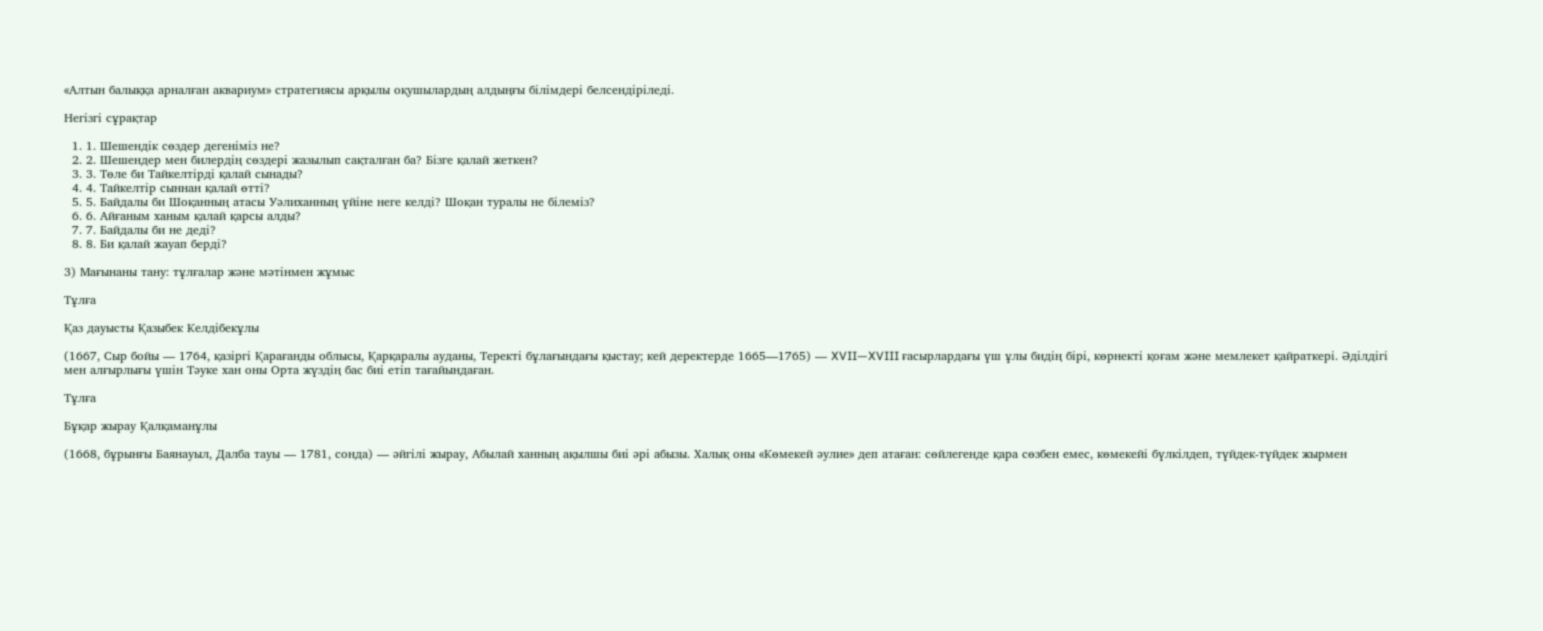«Алтын балыққа арналған аквариум» стратегиясы арқылы оқушылардың алдыңғы білімдері белсендіріледі.

Негізгі сұрақтар

  1. 1. Шешендік сөздер дегеніміз не?
  2. 2. Шешендер мен билердің сөздері жазылып сақталған ба? Бізге қалай жеткен?
  3. 3. Төле би Тайкелтірді қалай сынады?
  4. 4. Тайкелтір сыннан қалай өтті?
  5. 5. Байдалы би Шоқанның атасы Уәлиханның үйіне неге келді? Шоқан туралы не білеміз?
  6. 6. Айғаным ханым қалай қарсы алды?
  7. 7. Байдалы би не деді?
  8. 8. Би қалай жауап берді?

3) Мағынаны тану: тұлғалар және мәтінмен жұмыс

Тұлға

Қаз дауысты Қазыбек Келдібекұлы

(1667, Сыр бойы — 1764, қазіргі Қарағанды облысы, Қарқаралы ауданы, Теректі бұлағындағы қыстау; кей деректерде 1665—1765) — XVII—XVIII ғасырлардағы үш ұлы бидің бірі, көрнекті қоғам және мемлекет қайраткері. Әділдігі мен алғырлығы үшін Тәуке хан оны Орта жүздің бас биі етіп тағайындаған.

Тұлға

Бұқар жырау Қалқаманұлы

(1668, бұрынғы Баянауыл, Далба тауы — 1781, сонда) — әйгілі жырау, Абылай ханның ақылшы биі әрі абызы. Халық оны «Көмекей әулие» деп атаған: сөйлегенде қара сөзбен емес, көмекейі бүлкілдеп, түйдек-түйдек жырмен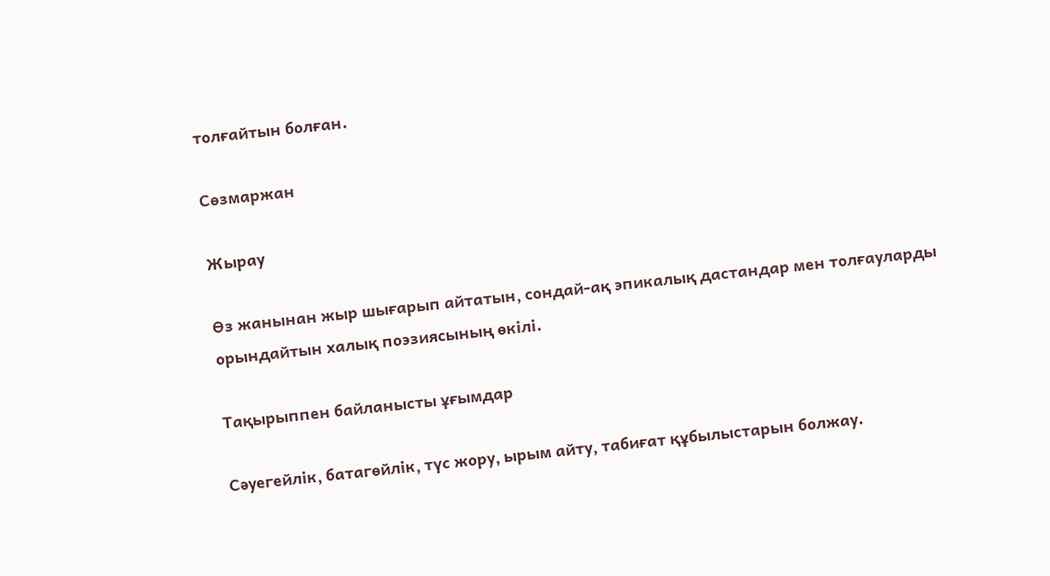толғайтын болған.

Сөзмаржан

Жырау

Өз жанынан жыр шығарып айтатын, сондай-ақ эпикалық дастандар мен толғауларды орындайтын халық поэзиясының өкілі.

Тақырыппен байланысты ұғымдар

Сәуегейлік, батагөйлік, түс жору, ырым айту, табиғат құбылыстарын болжау.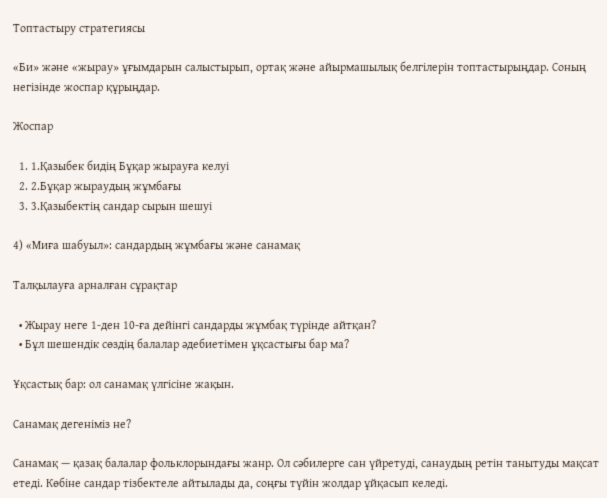Топтастыру стратегиясы

«Би» және «жырау» ұғымдарын салыстырып, ортақ және айырмашылық белгілерін топтастырыңдар. Соның негізінде жоспар құрыңдар.

Жоспар

  1. 1.Қазыбек бидің Бұқар жырауға келуі
  2. 2.Бұқар жыраудың жұмбағы
  3. 3.Қазыбектің сандар сырын шешуі

4) «Миға шабуыл»: сандардың жұмбағы және санамақ

Талқылауға арналған сұрақтар

  • Жырау неге 1-ден 10-ға дейінгі сандарды жұмбақ түрінде айтқан?
  • Бұл шешендік сөздің балалар әдебиетімен ұқсастығы бар ма?

Ұқсастық бар: ол санамақ үлгісіне жақын.

Санамақ дегеніміз не?

Санамақ — қазақ балалар фольклорындағы жанр. Ол сәбилерге сан үйретуді, санаудың ретін танытуды мақсат етеді. Көбіне сандар тізбектеле айтылады да, соңғы түйін жолдар ұйқасып келеді.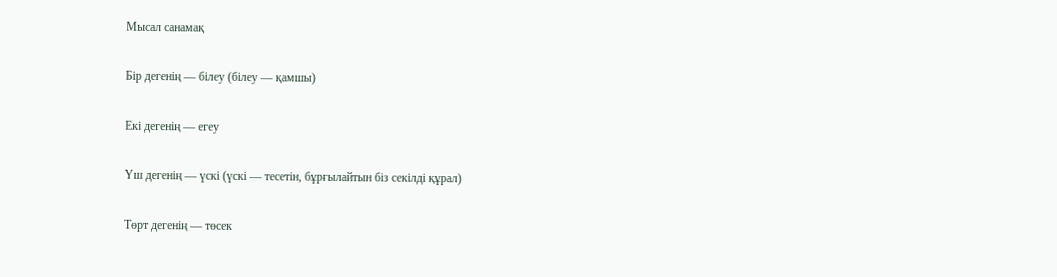Мысал санамақ

Бір дегенің — білеу (білеу — қамшы)

Екі дегенің — егеу

Үш дегенің — үскі (үскі — тесетін, бұрғылайтын біз секілді құрал)

Төрт дегенің — төсек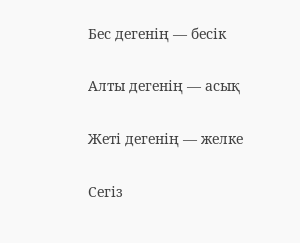Бес дегенің — бесік

Алты дегенің — асық

Жеті дегенің — желке

Сегіз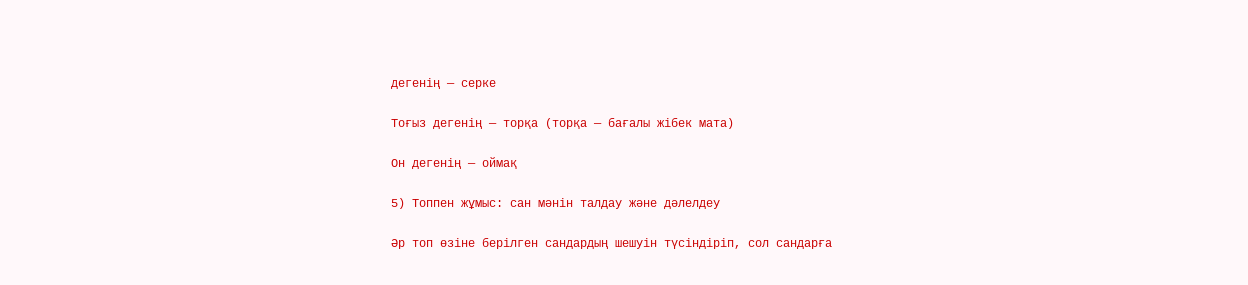дегенің — серке

Тоғыз дегенің — торқа (торқа — бағалы жібек мата)

Он дегенің — оймақ

5) Топпен жұмыс: сан мәнін талдау және дәлелдеу

Әр топ өзіне берілген сандардың шешуін түсіндіріп, сол сандарға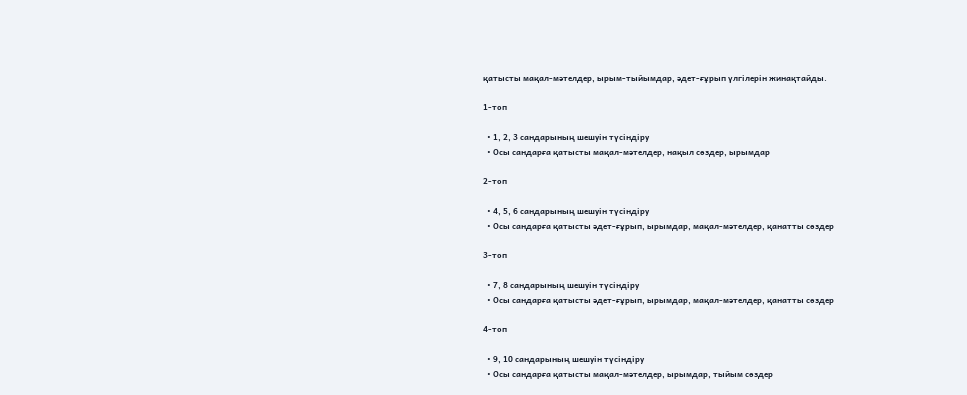қатысты мақал-мәтелдер, ырым-тыйымдар, әдет-ғұрып үлгілерін жинақтайды.

1-топ

  • 1, 2, 3 сандарының шешуін түсіндіру
  • Осы сандарға қатысты мақал-мәтелдер, нақыл сөздер, ырымдар

2-топ

  • 4, 5, 6 сандарының шешуін түсіндіру
  • Осы сандарға қатысты әдет-ғұрып, ырымдар, мақал-мәтелдер, қанатты сөздер

3-топ

  • 7, 8 сандарының шешуін түсіндіру
  • Осы сандарға қатысты әдет-ғұрып, ырымдар, мақал-мәтелдер, қанатты сөздер

4-топ

  • 9, 10 сандарының шешуін түсіндіру
  • Осы сандарға қатысты мақал-мәтелдер, ырымдар, тыйым сөздер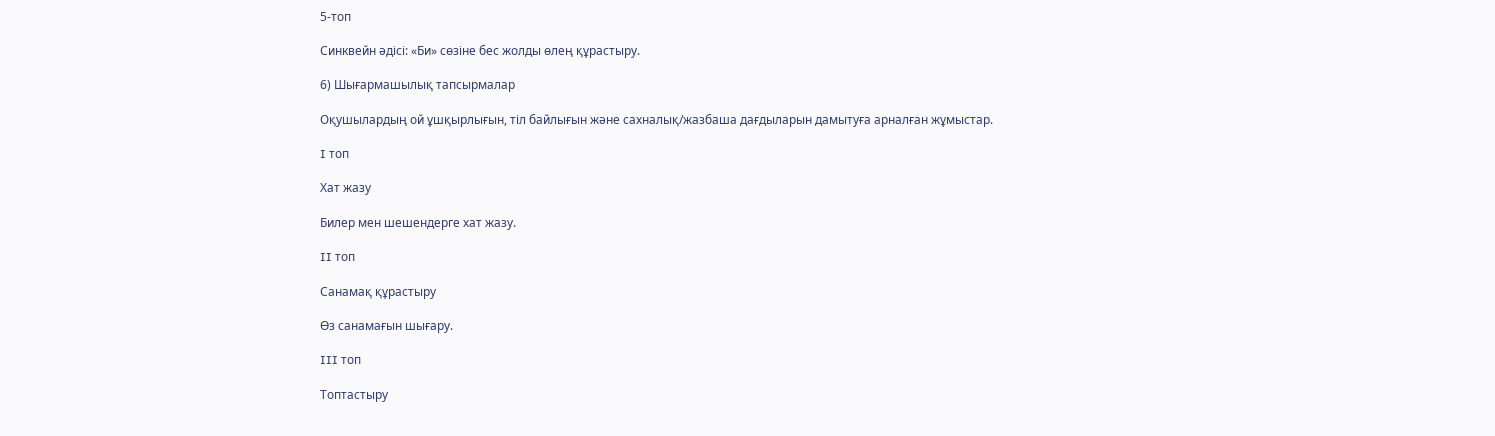5-топ

Синквейн әдісі: «Би» сөзіне бес жолды өлең құрастыру.

6) Шығармашылық тапсырмалар

Оқушылардың ой ұшқырлығын, тіл байлығын және сахналық/жазбаша дағдыларын дамытуға арналған жұмыстар.

I топ

Хат жазу

Билер мен шешендерге хат жазу.

II топ

Санамақ құрастыру

Өз санамағын шығару.

III топ

Топтастыру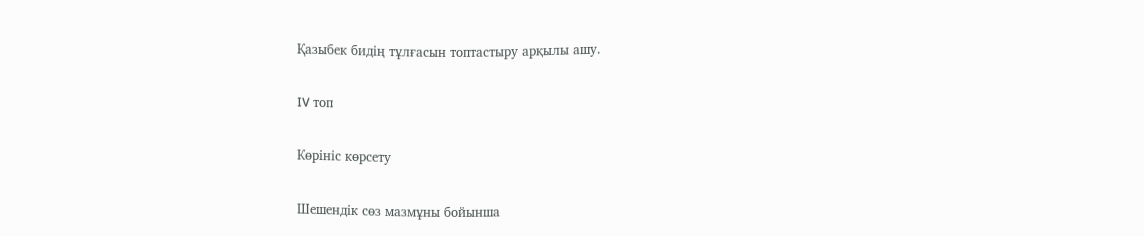Қазыбек бидің тұлғасын топтастыру арқылы ашу.

IV топ

Көрініс көрсету

Шешендік сөз мазмұны бойынша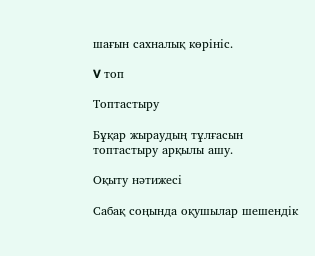шағын сахналық көрініс.

V топ

Топтастыру

Бұқар жыраудың тұлғасын топтастыру арқылы ашу.

Оқыту нәтижесі

Сабақ соңында оқушылар шешендік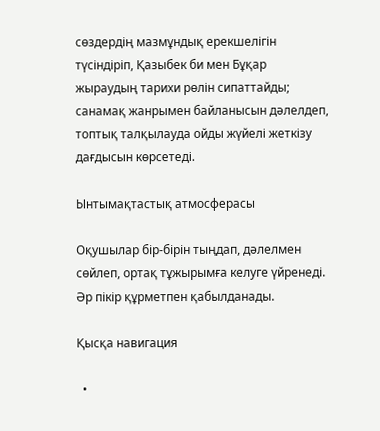сөздердің мазмұндық ерекшелігін түсіндіріп, Қазыбек би мен Бұқар жыраудың тарихи рөлін сипаттайды; санамақ жанрымен байланысын дәлелдеп, топтық талқылауда ойды жүйелі жеткізу дағдысын көрсетеді.

Ынтымақтастық атмосферасы

Оқушылар бір-бірін тыңдап, дәлелмен сөйлеп, ортақ тұжырымға келуге үйренеді. Әр пікір құрметпен қабылданады.

Қысқа навигация

  •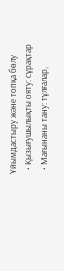Ұйымдастыру және топқа бөлу
  • Қызығушылықты ояту: сұрақтар
  • Мағынаны тану: тұлғалар,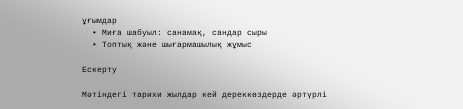ұғымдар
  • Миға шабуыл: санамақ, сандар сыры
  • Топтық және шығармашылық жұмыс

Ескерту

Мәтіндегі тарихи жылдар кей дереккөздерде әртүрлі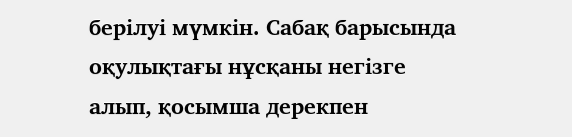берілуі мүмкін. Сабақ барысында оқулықтағы нұсқаны негізге алып, қосымша дерекпен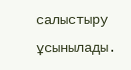салыстыру ұсынылады.